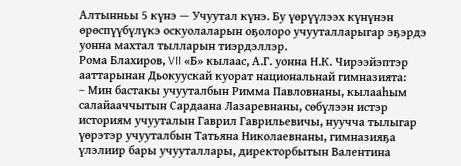Алтынньы 5 күнэ — Учуутал күнэ. Бу үөрүүлээх күнүнэн өрөспүүбүлүкэ оскуолаларын оҕолоро учууталларыгар эҕэрдэ уонна махтал тылларын тиэрдэллэр.
Рома Блахиров, VII «Б» кылаас, А.Г. уонна Н.К. Чирээйэптэр ааттарынан Дьокуускай куорат национальнай гимназията:
– Мин бастакы учууталбын Римма Павловнаны, кылааһым салайааччытын Сардаана Лазаревнаны, сөбүлээн истэр историям учууталын Гаврил Гаврильевичы, нуучча тылыгар үөрэтэр учууталбын Татьяна Николаевнаны, гимназияҕа үлэлиир бары учууталлары, директорбытын Валентина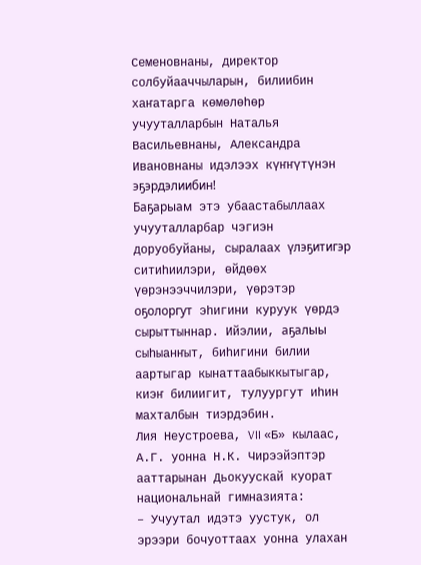Семеновнаны, директор солбуйааччыларын, билиибин хаҥатарга көмөлөһөр учууталларбын Наталья Васильевнаны, Александра Ивановнаны идэлээх күҥҥүтүнэн эҕэрдэлиибин!
Баҕарыам этэ убаастабыллаах учууталларбар чэгиэн доруобуйаны, сыралаах үлэҕитигэр ситиһиилэри, өйдөөх үөрэнээччилэри, үөрэтэр оҕолоргут эһигини куруук үөрдэ сырыттыннар. Ийэлии, аҕалыы сыһыанҥыт, биһигини билии аартыгар кынаттаабыккытыгар, киэҥ билиигит, тулуургут иһин махталбын тиэрдэбин.
Лия Неустроева, VII «Б» кылаас, А.Г. уонна Н.К. Чирээйэптэр ааттарынан Дьокуускай куорат национальнай гимназията:
– Учуутал идэтэ уустук, ол эрээри бочуоттаах уонна улахан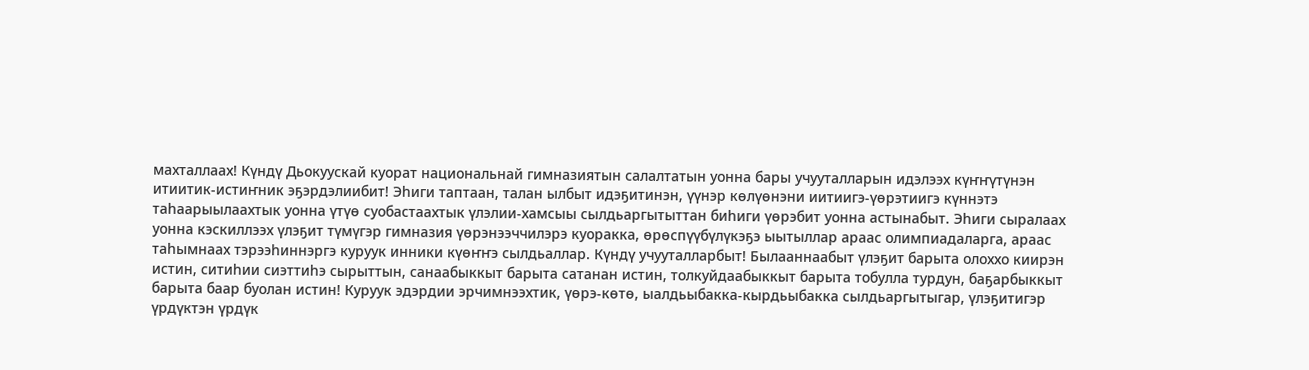махталлаах! Күндү Дьокуускай куорат национальнай гимназиятын салалтатын уонна бары учууталларын идэлээх күҥҥүтүнэн итиитик-истиҥник эҕэрдэлиибит! Эһиги таптаан, талан ылбыт идэҕитинэн, үүнэр көлүөнэни иитиигэ-үөрэтиигэ күннэтэ таһаарыылаахтык уонна үтүө суобастаахтык үлэлии-хамсыы сылдьаргытыттан биһиги үөрэбит уонна астынабыт. Эһиги сыралаах уонна кэскиллээх үлэҕит түмүгэр гимназия үөрэнээччилэрэ куоракка, өрөспүүбүлүкэҕэ ыытыллар араас олимпиадаларга, араас таһымнаах тэрээһиннэргэ куруук инники күөҥҥэ сылдьаллар. Күндү учууталларбыт! Былааннаабыт үлэҕит барыта олоххо киирэн истин, ситиһии сиэттиһэ сырыттын, санаабыккыт барыта сатанан истин, толкуйдаабыккыт барыта тобулла турдун, баҕарбыккыт барыта баар буолан истин! Куруук эдэрдии эрчимнээхтик, үөрэ-көтө, ыалдьыбакка-кырдьыбакка сылдьаргытыгар, үлэҕитигэр үрдүктэн үрдүк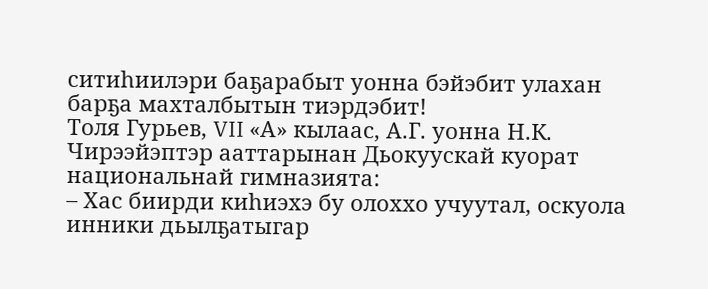ситиһиилэри баҕарабыт уонна бэйэбит улахан барҕа махталбытын тиэрдэбит!
Толя Гурьев, VII «А» кылаас, А.Г. уонна Н.К. Чирээйэптэр ааттарынан Дьокуускай куорат национальнай гимназията:
– Хас биирди киһиэхэ бу олоххо учуутал, оскуола инники дьылҕатыгар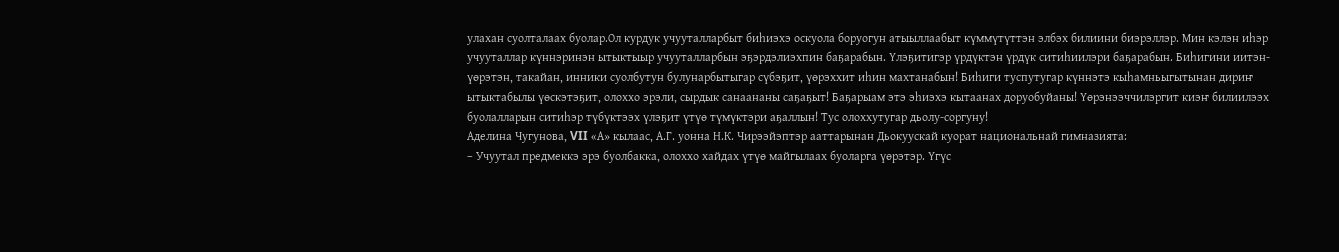улахан суолталаах буолар.Ол курдук учууталларбыт биһиэхэ оскуола боруогун атыыллаабыт күммүтүттэн элбэх билиини биэрэллэр. Мин кэлэн иһэр учууталлар күннэринэн ытыктыыр учууталларбын эҕэрдэлиэхпин баҕарабын. Үлэҕитигэр үрдүктэн үрдүк ситиһиилэри баҕарабын. Биһигини иитэн-үөрэтэн, такайан, инники суолбутун булунарбытыгар сүбэҕит, үөрэххит иһин махтанабын! Биһиги туспутугар күннэтэ кыһамньыгытынан дириҥ ытыктабылы үөскэтэҕит, олоххо эрэли, сырдык санаананы саҕаҕыт! Баҕарыам этэ эһиэхэ кытаанах доруобуйаны! Үөрэнээччилэргит киэҥ билиилээх буолалларын ситиһэр түбүктээх үлэҕит үтүө түмүктэри аҕаллын! Тус олоххутугар дьолу-соргуну!
Аделина Чугунова, VII «А» кылаас, А.Г. уонна Н.К. Чирээйэптэр ааттарынан Дьокуускай куорат национальнай гимназията:
– Учуутал предмеккэ эрэ буолбакка, олоххо хайдах үтүө майгылаах буоларга үөрэтэр. Үгүс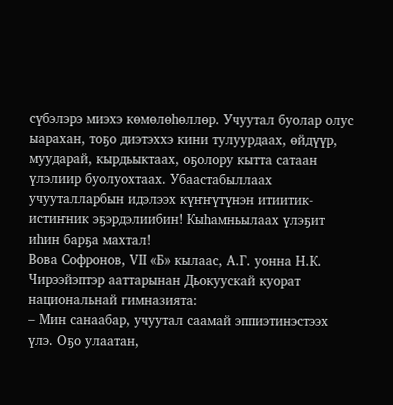сүбэлэрэ миэхэ көмөлөһөллөр. Учуутал буолар олус ыарахан, тоҕо диэтэххэ кини тулуурдаах, өйдүүр, муударай, кырдьыктаах, оҕолору кытта сатаан үлэлиир буолуохтаах. Убаастабыллаах учууталларбын идэлээх күҥҥүтүнэн итиитик-истиҥник эҕэрдэлиибин! Кыһамньылаах үлэҕит иһин барҕа махтал!
Вова Софронов, VII «Б» кылаас, А.Г. уонна Н.К. Чирээйэптэр ааттарынан Дьокуускай куорат национальнай гимназията:
– Мин санаабар, учуутал саамай эппиэтинэстээх үлэ. Оҕо улаатан,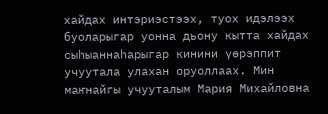хайдах интэриэстээх, туох идэлээх буоларыгар уонна дьону кытта хайдах сыһыаннаһарыгар кинини үөрэппит учуутала улахан оруоллаах. Мин маҥнайгы учууталым Мария Михайловна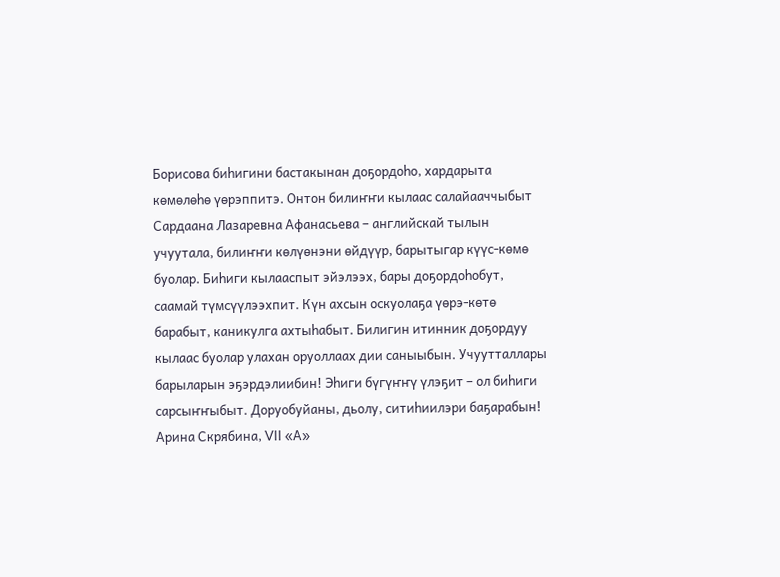Борисова биһигини бастакынан доҕордоһо, хардарыта көмөлөһө үөрэппитэ. Онтон билиҥҥи кылаас салайааччыбыт Сардаана Лазаревна Афанасьева – английскай тылын учуутала, билиҥҥи көлүөнэни өйдүүр, барытыгар күүс-көмө буолар. Биһиги кылааспыт эйэлээх, бары доҕордоһобут, саамай түмсүүлээхпит. Күн ахсын оскуолаҕа үөрэ-көтө барабыт, каникулга ахтыһабыт. Билигин итинник доҕордуу кылаас буолар улахан оруоллаах дии саныыбын. Учуутталлары барыларын эҕэрдэлиибин! Эһиги бүгүҥҥү үлэҕит – ол биһиги сарсыҥҥыбыт. Доруобуйаны, дьолу, ситиһиилэри баҕарабын!
Арина Скрябина, VII «А»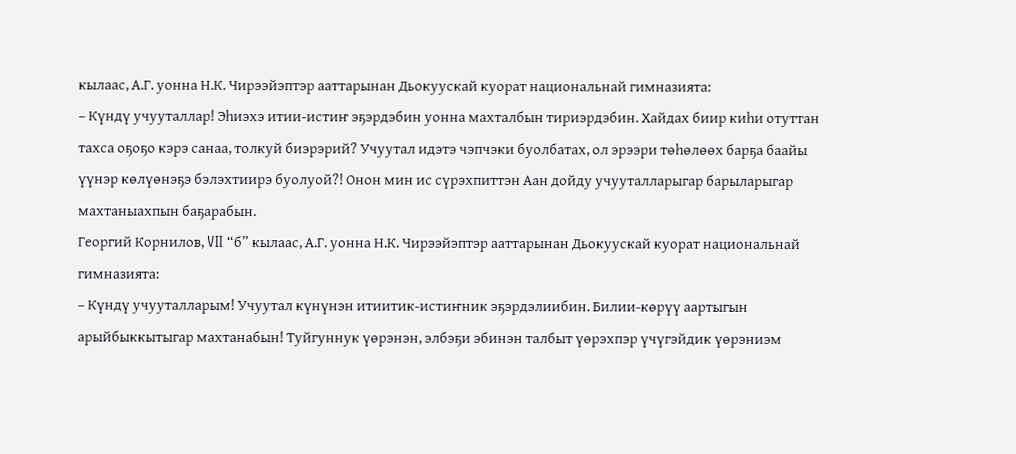кылаас, А.Г. уонна Н.К. Чирээйэптэр ааттарынан Дьокуускай куорат национальнай гимназията:
– Күндү учууталлар! Эһиэхэ итии-истиҥ эҕэрдэбин уонна махталбын тириэрдэбин. Хайдах биир киһи отуттан тахса оҕоҕо кэрэ санаа, толкуй биэрэрий? Учуутал идэтэ чэпчэки буолбатах, ол эрээри төһөлөөх барҕа баайы үүнэр көлүөнэҕэ бэлэхтиирэ буолуой?! Онон мин ис сүрэхпиттэн Аан дойду учууталларыгар барыларыгар махтаныахпын баҕарабын.
Георгий Корнилов, VII “б” кылаас, А.Г. уонна Н.К. Чирээйэптэр ааттарынан Дьокуускай куорат национальнай гимназията:
– Күндү учууталларым! Учуутал күнүнэн итиитик-истиҥник эҕэрдэлиибин. Билии-көрүү аартыгын арыйбыккытыгар махтанабын! Туйгуннук үөрэнэн, элбэҕи эбинэн талбыт үөрэхпэр үчүгэйдик үөрэниэм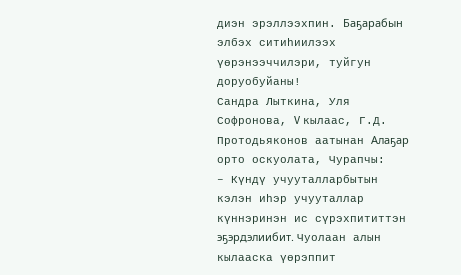диэн эрэллээхпин. Баҕарабын элбэх ситиһиилээх үөрэнээччилэри, туйгун доруобуйаны!
Сандра Лыткина, Уля Софронова, V кылаас, Г.Д. Протодьяконов аатынан Алаҕар орто оскуолата, Чурапчы:
– Күндү учууталларбытын кэлэн иһэр учууталлар күннэринэн ис сүрэхпититтэн эҕэрдэлиибит. Чуолаан алын кылааска үөрэппит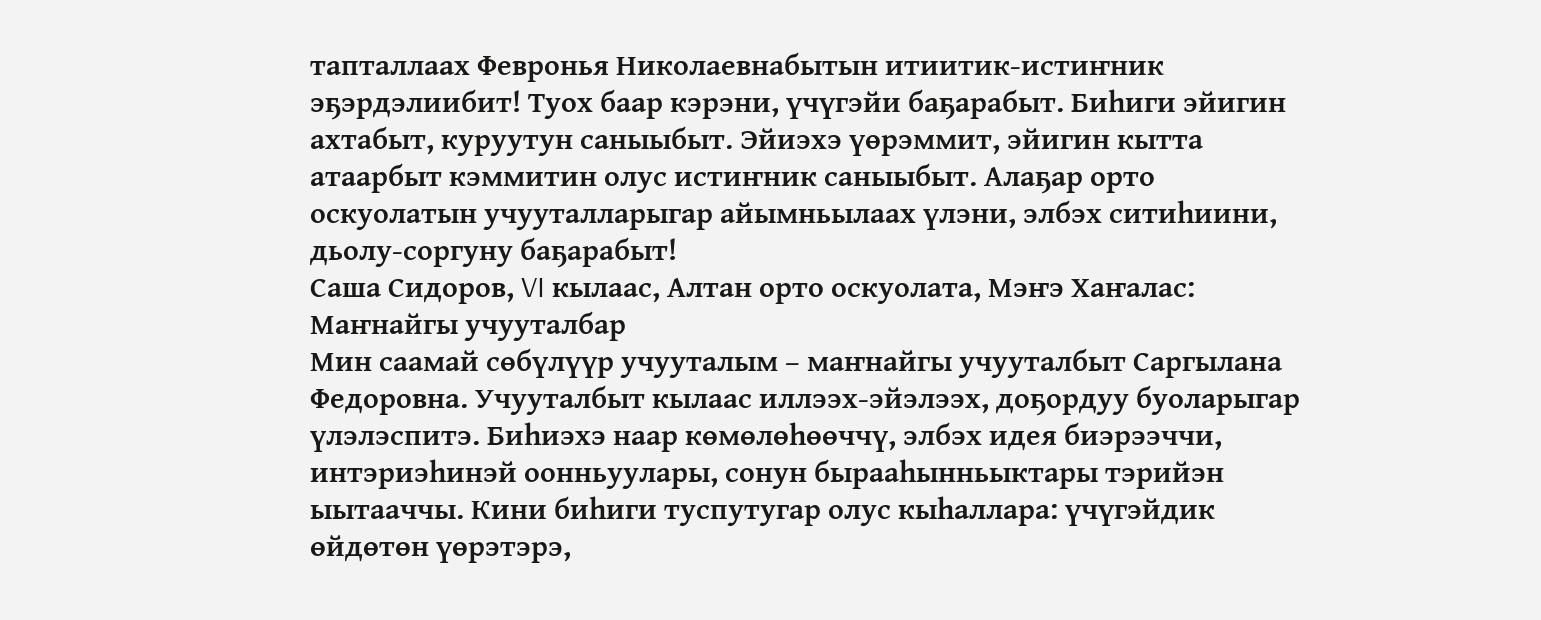тапталлаах Февронья Николаевнабытын итиитик-истиҥник эҕэрдэлиибит! Туох баар кэрэни, үчүгэйи баҕарабыт. Биһиги эйигин ахтабыт, куруутун саныыбыт. Эйиэхэ үөрэммит, эйигин кытта атаарбыт кэммитин олус истиҥник саныыбыт. Алаҕар орто оскуолатын учууталларыгар айымньылаах үлэни, элбэх ситиһиини, дьолу-соргуну баҕарабыт!
Саша Сидоров, VI кылаас, Алтан орто оскуолата, Мэҥэ Хаҥалас:
Маҥнайгы учууталбар
Мин саамай сөбүлүүр учууталым – маҥнайгы учууталбыт Саргылана Федоровна. Учууталбыт кылаас иллээх-эйэлээх, доҕордуу буоларыгар үлэлэспитэ. Биһиэхэ наар көмөлөһөөччү, элбэх идея биэрээччи, интэриэһинэй оонньуулары, сонун бырааһынньыктары тэрийэн ыытааччы. Кини биһиги туспутугар олус кыһаллара: үчүгэйдик өйдөтөн үөрэтэрэ,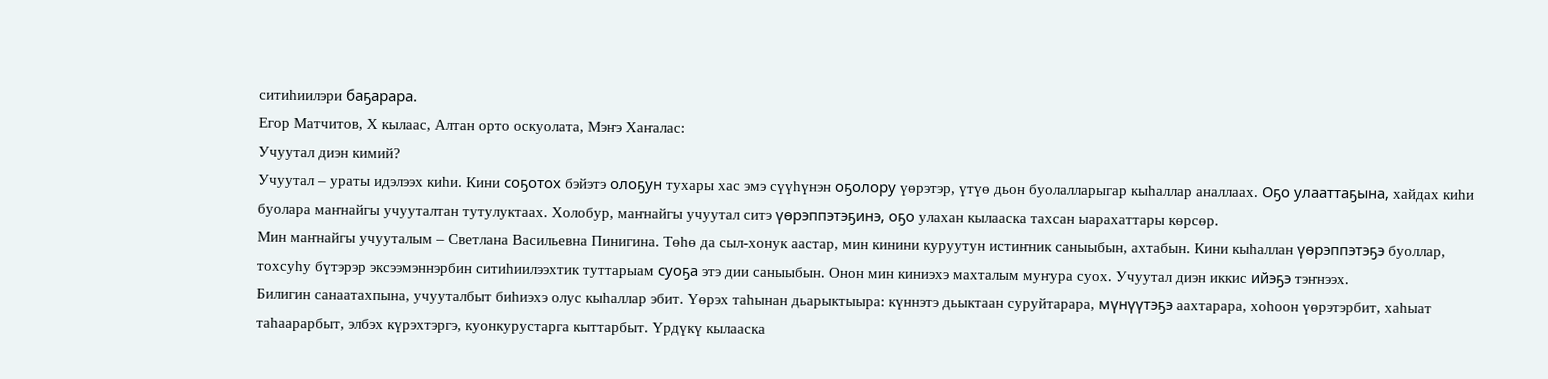ситиһиилэри баҕарара.
Егор Матчитов, Х кылаас, Алтан орто оскуолата, Мэҥэ Хаҥалас:
Учуутал диэн кимий?
Учуутал – ураты идэлээх киһи. Кини соҕотох бэйэтэ олоҕун тухары хас эмэ сүүһүнэн оҕолору үөрэтэр, үтүө дьон буолалларыгар кыһаллар аналлаах. Оҕо улааттаҕына, хайдах киһи буолара маҥнайгы учууталтан тутулуктаах. Холобур, маҥнайгы учуутал ситэ үөрэппэтэҕинэ, оҕо улахан кылааска тахсан ыарахаттары көрсөр.
Мин маҥнайгы учууталым – Светлана Васильевна Пинигина. Төһө да сыл-хонук аастар, мин кинини куруутун истиҥник саныыбын, ахтабын. Кини кыһаллан үөрэппэтэҕэ буоллар, тохсуһу бүтэрэр эксээмэннэрбин ситиһиилээхтик туттарыам суоҕа этэ дии саныыбын. Онон мин киниэхэ махталым муҥура суох. Учуутал диэн иккис ийэҕэ тэҥнээх.
Билигин санаатахпына, учууталбыт биһиэхэ олус кыһаллар эбит. Үөрэх таһынан дьарыктыыра: күннэтэ дьыктаан суруйтарара, мүнүүтэҕэ аахтарара, хоһоон үөрэтэрбит, хаһыат таһаарарбыт, элбэх күрэхтэргэ, куонкурустарга кыттарбыт. Үрдүкү кылааска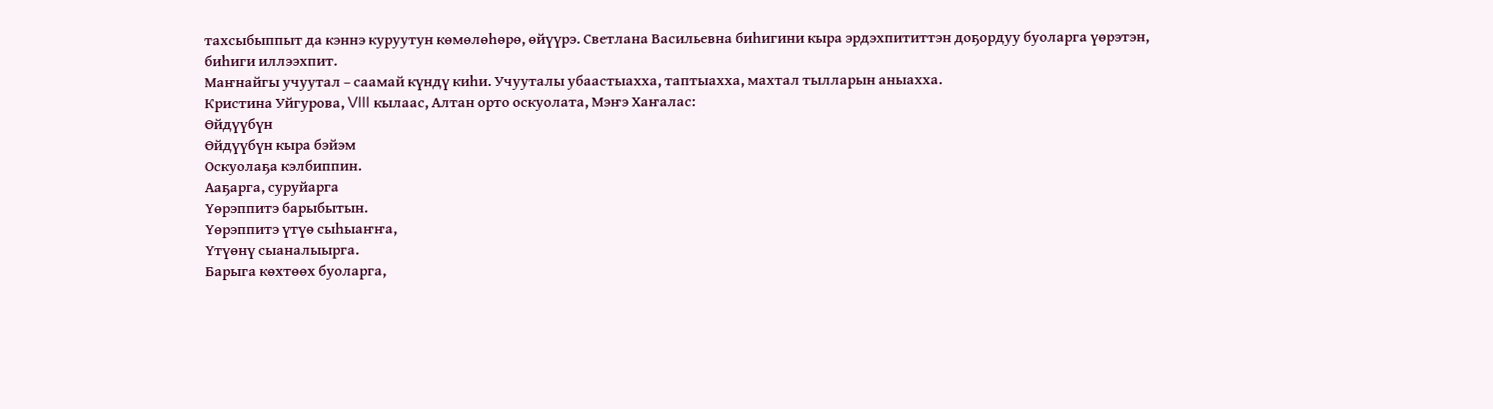тахсыбыппыт да кэннэ куруутун көмөлөһөрө, өйүүрэ. Светлана Васильевна биһигини кыра эрдэхпититтэн доҕордуу буоларга үөрэтэн, биһиги иллээхпит.
Маҥнайгы учуутал – саамай күндү киһи. Учууталы убаастыахха, таптыахха, махтал тылларын аныахха.
Кристина Уйгурова, VIII кылаас, Алтан орто оскуолата, Мэҥэ Хаҥалас:
Өйдүүбүн
Өйдүүбүн кыра бэйэм
Оскуолаҕа кэлбиппин.
Ааҕарга, суруйарга
Үөрэппитэ барыбытын.
Үөрэппитэ үтүө сыһыаҥҥа,
Үтүөнү сыаналыырга.
Барыга көхтөөх буоларга,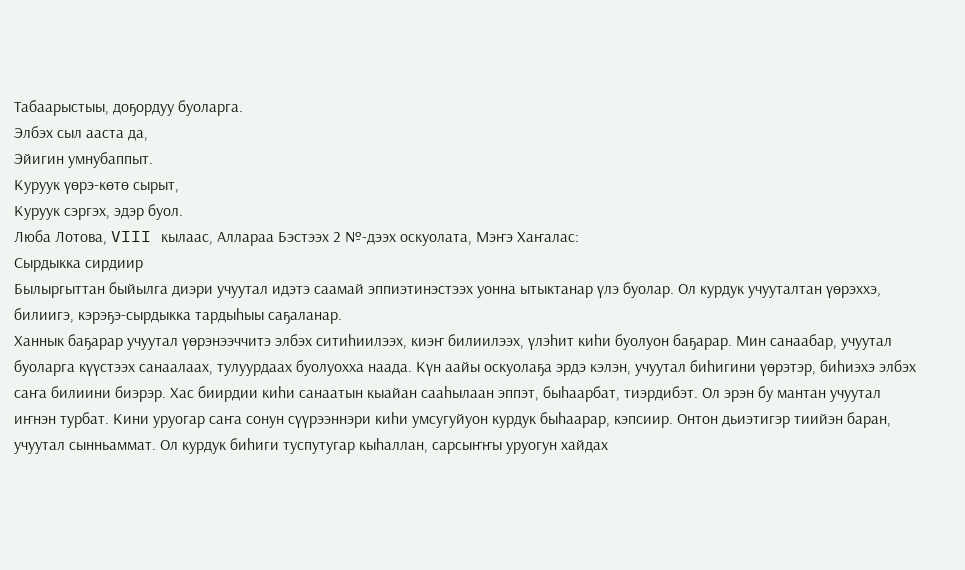Табаарыстыы, доҕордуу буоларга.
Элбэх сыл ааста да,
Эйигин умнубаппыт.
Куруук үөрэ-көтө сырыт,
Куруук сэргэх, эдэр буол.
Люба Лотова, VIII кылаас, Аллараа Бэстээх 2 №-дээх оскуолата, Мэҥэ Хаҥалас:
Сырдыкка сирдиир
Былыргыттан быйылга диэри учуутал идэтэ саамай эппиэтинэстээх уонна ытыктанар үлэ буолар. Ол курдук учууталтан үөрэххэ, билиигэ, кэрэҕэ-сырдыкка тардыһыы саҕаланар.
Ханнык баҕарар учуутал үөрэнээччитэ элбэх ситиһиилээх, киэҥ билиилээх, үлэһит киһи буолуон баҕарар. Мин санаабар, учуутал буоларга күүстээх санаалаах, тулуурдаах буолуохха наада. Күн аайы оскуолаҕа эрдэ кэлэн, учуутал биһигини үөрэтэр, биһиэхэ элбэх саҥа билиини биэрэр. Хас биирдии киһи санаатын кыайан сааһылаан эппэт, быһаарбат, тиэрдибэт. Ол эрэн бу мантан учуутал иҥнэн турбат. Кини уруогар саҥа сонун сүүрээннэри киһи умсугуйуон курдук быһаарар, кэпсиир. Онтон дьиэтигэр тиийэн баран, учуутал сынньаммат. Ол курдук биһиги туспутугар кыһаллан, сарсыҥҥы уруогун хайдах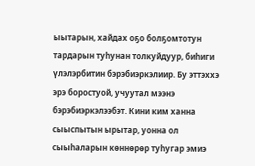ыытарын, хайдах оҕо болҕомтотун тардарын туһунан толкуйдуур, биһиги үлэлэрбитин бэрэбиэркэлиир. Бу эттэххэ эрэ боростуой, учуутал мээнэ бэрэбиэркэлээбэт. Кини ким ханна сыыспытын ырытар, уонна ол сыыһаларын көннөрөр туһугар эмиэ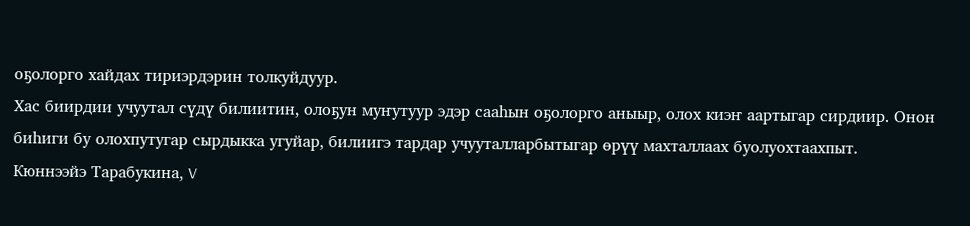оҕолорго хайдах тириэрдэрин толкуйдуур.
Хас биирдии учуутал сүдү билиитин, олоҕун муҥутуур эдэр сааһын оҕолорго аныыр, олох киэҥ аартыгар сирдиир. Онон биһиги бу олохпутугар сырдыкка угуйар, билиигэ тардар учууталларбытыгар өрүү махталлаах буолуохтаахпыт.
Кюннээйэ Тарабукина, V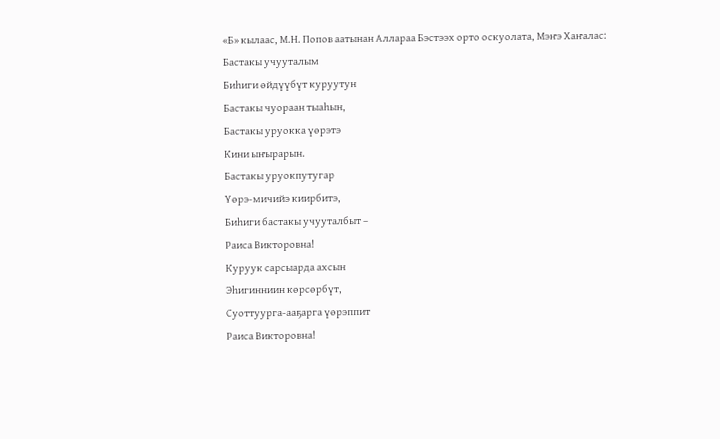«Б» кылаас, М.Н. Попов аатынан Аллараа Бэстээх орто оскуолата, Мэҥэ Хаҥалас:
Бастакы учууталым
Биһиги өйдүүбүт куруутун
Бастакы чуораан тыаһын,
Бастакы уруокка үөрэтэ
Кини ыҥырарын.
Бастакы уруокпутугар
Үөрэ-мичийэ киирбитэ,
Биһиги бастакы учууталбыт –
Раиса Викторовна!
Куруук сарсыарда ахсын
Эһигинниин көрсөрбүт,
Суоттуурга-ааҕарга үөрэппит
Раиса Викторовна!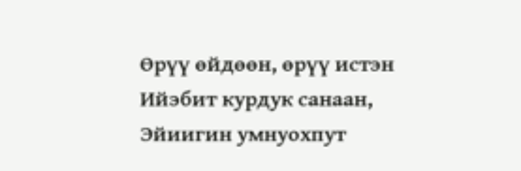Өрүү өйдөөн, өрүү истэн
Ийэбит курдук санаан,
Эйиигин умнуохпут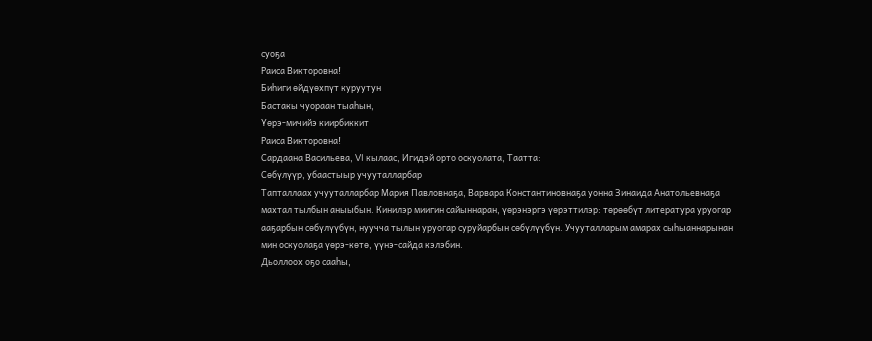суоҕа
Раиса Викторовна!
Биһиги өйдүөхпүт куруутун
Бастакы чуораан тыаһын,
Үөрэ-мичийэ киирбиккит
Раиса Викторовна!
Сардаана Васильева, VI кылаас, Игидэй орто оскуолата, Таатта:
Сөбүлүүр, убаастыыр учууталларбар
Тапталлаах учууталларбар Мария Павловнаҕа, Варвара Константиновнаҕа уонна Зинаида Анатольевнаҕа махтал тылбын аныыбын. Кинилэр миигин сайыннаран, үөрэнэргэ үөрэттилэр: төрөөбүт литература уруогар ааҕарбын сөбүлүүбүн, нуучча тылын уруогар суруйарбын сөбүлүүбүн. Учууталларым амарах сыһыаннарынан мин оскуолаҕа үөрэ-көтө, үүнэ-сайда кэлэбин.
Дьоллоох оҕо сааһы,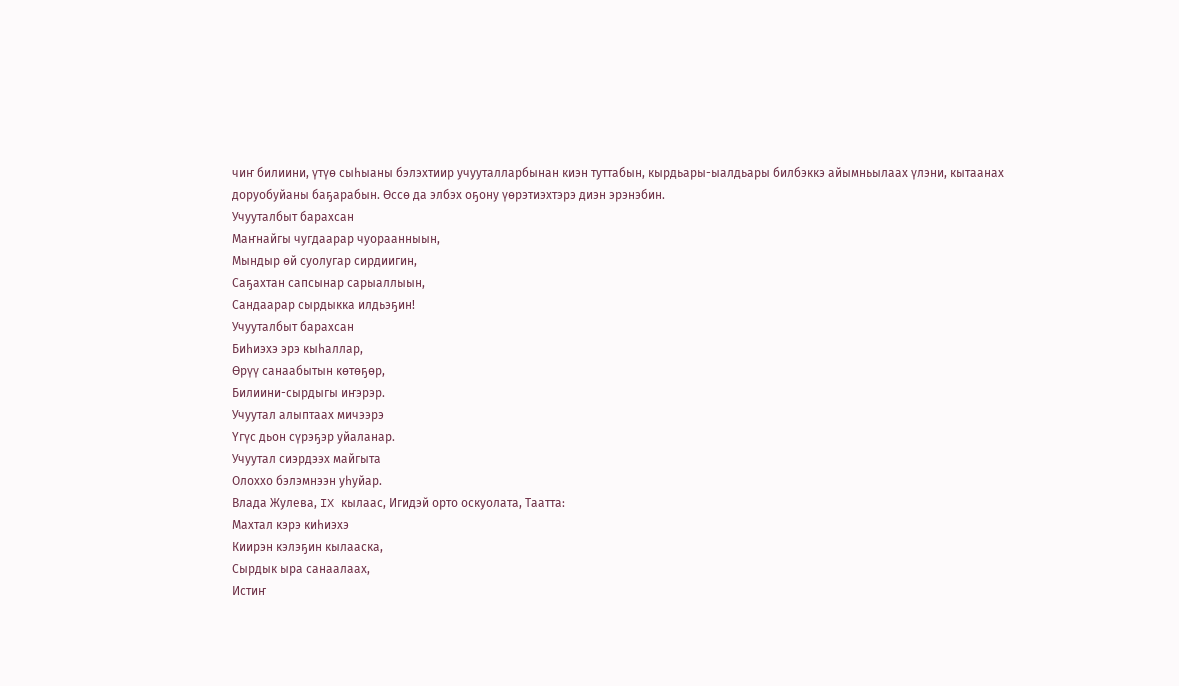чиҥ билиини, үтүө сыһыаны бэлэхтиир учууталларбынан киэн туттабын, кырдьары-ыалдьары билбэккэ айымньылаах үлэни, кытаанах доруобуйаны баҕарабын. Өссө да элбэх оҕону үөрэтиэхтэрэ диэн эрэнэбин.
Учууталбыт барахсан
Маҥнайгы чугдаарар чуораанныын,
Мындыр өй суолугар сирдиигин,
Саҕахтан сапсынар сарыаллыын,
Сандаарар сырдыкка илдьэҕин!
Учууталбыт барахсан
Биһиэхэ эрэ кыһаллар,
Өрүү санаабытын көтөҕөр,
Билиини-сырдыгы иҥэрэр.
Учуутал алыптаах мичээрэ
Үгүс дьон сүрэҕэр уйаланар.
Учуутал сиэрдээх майгыта
Олоххо бэлэмнээн уһуйар.
Влада Жулева, IX кылаас, Игидэй орто оскуолата, Таатта:
Махтал кэрэ киһиэхэ
Киирэн кэлэҕин кылааска,
Сырдык ыра санаалаах,
Истиҥ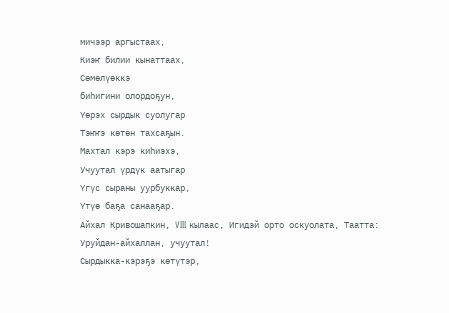мичээр аргыстаах,
Киэҥ билии кынаттаах,
Сөмөлүөккэ
биһигини олордоҕун,
Үөрэх сырдык суолугар
Тэҥҥэ көтөн тахсаҕын.
Махтал кэрэ киһиэхэ,
Учуутал үрдүк аатыгар
Үгүс сыраны уурбуккар,
Үтүө баҕа санааҕар.
Айхал Кривошапкин, VIII кылаас, Игидэй орто оскуолата, Таатта:
Уруйдан-айхаллан, учуутал!
Сырдыкка-кэрэҕэ көтүтэр,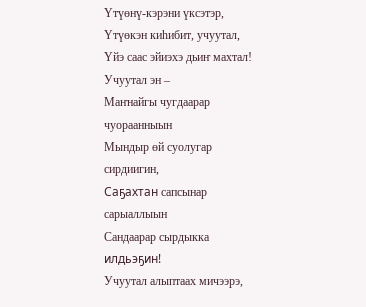Үтүөнү-кэрэни үксэтэр,
Үтүөкэн киһибит, учуутал,
Үйэ саас эйиэхэ дьиҥ махтал!
Учуутал эн –
Маҥнайгы чугдаарар чуораанныын
Мындыр өй суолугар сирдиигин,
Саҕахтан сапсынар сарыаллыын
Сандаарар сырдыкка илдьэҕин!
Учуутал алыптаах мичээрэ,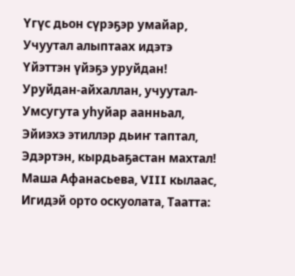Үгүс дьон сүрэҕэр умайар,
Учуутал алыптаах идэтэ
Үйэттэн үйэҕэ уруйдан!
Уруйдан-айхаллан, учуутал-
Умсугута уһуйар аанньал,
Эйиэхэ этиллэр дьиҥ таптал,
Эдэртэн, кырдьаҕастан махтал!
Маша Афанасьева, VIII кылаас, Игидэй орто оскуолата, Таатта: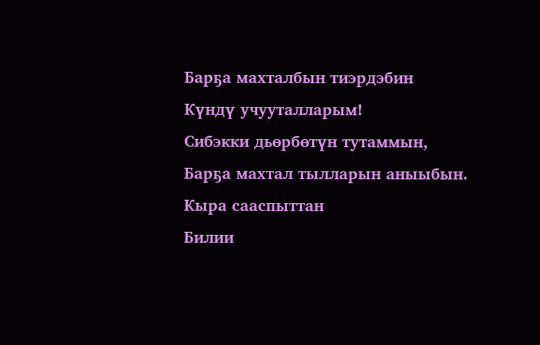Барҕа махталбын тиэрдэбин
Күндү учууталларым!
Сибэкки дьөрбөтүн тутаммын,
Барҕа махтал тылларын аныыбын.
Кыра сааспыттан
Билии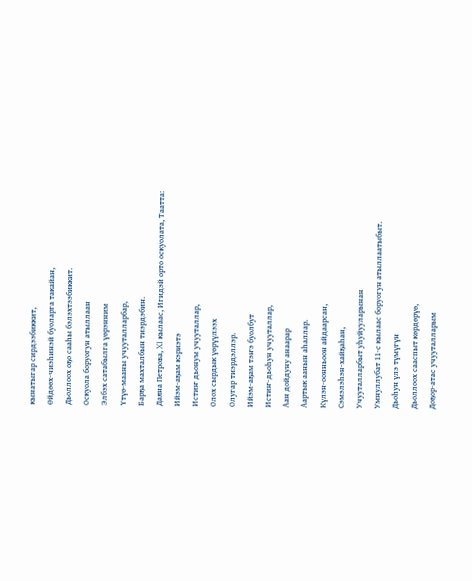кынатыгар сирдээбиккит,
Өйдөөх-чиэһинэй буоларга такайан,
Дьоллоох оҕо сааһы бэлэхтээбиккит.
Оскуола боруогун атыллаан
Элбэх сатабылга үөрэнним
Үтүө-мааны учууталларбар,
Барҕа махталбын тиэрдэбин.
Даяна Петрова, XI кылаас, Игидэй орто оскуолата, Таатта:
Ийэм-аҕам кэриэтэ
Истиҥ дьонум учууталлар,
Олох сырдык үөрүүлээх
Олугар тиэрдэллэр.
Ийэм-аҕам тэҥэ буолбут
Истиҥ-дьоһун учууталлар,
Аан дойдуну анаарар
Аартык аанын аһаллар.
Күлэн-оонньоон айдаарсан,
Сэмэлэһэн-хайҕаһан,
Учууталларбыт уһуйууларынан
Умнуллубат 11-с кылаас боруогун атыллаатыбыт.
Дьоһун үлэ түмүгүн
Дьоллоох сааспыт көрдөрүө,
Доҕор-атас учууталларым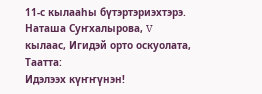11-с кылааһы бүтэртэриэхтэрэ.
Наташа Суҥхалырова, V кылаас, Игидэй орто оскуолата, Таатта:
Идэлээх күҥҥүнэн!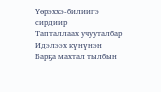Үөрэххэ-билиигэ сирдиир
Тапталлаах учууталбар
Идэлээх күнүнэн
Барҕа махтал тылбын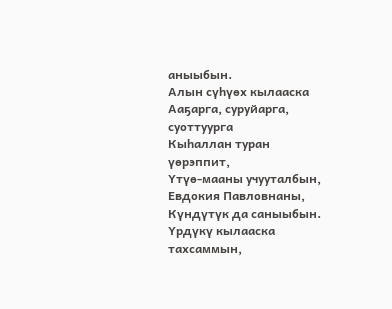аныыбын.
Алын сүһүөх кылааска
Ааҕарга, суруйарга, суоттуурга
Кыһаллан туран үөрэппит,
Үтүө-мааны учууталбын,
Евдокия Павловнаны,
Күндүтүк да саныыбын.
Үрдүкү кылааска тахсаммын,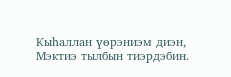Кыһаллан үөрэниэм диэн,
Мэктиэ тылбын тиэрдэбин.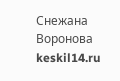Cнежана Воронова
keskil14.ru